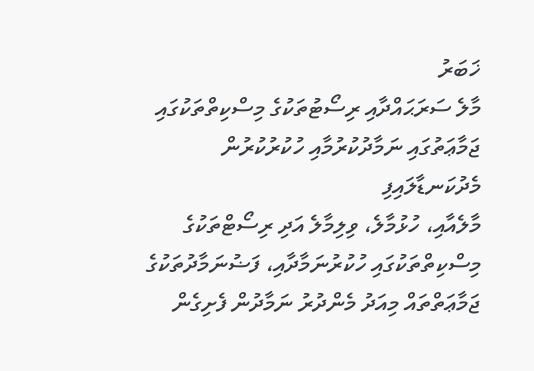ޚަބަރު
މާލެ ސަރަޙައްދާއި ރިސޯޓުތަކުގެ މިސްކިތްތަކުގައި ޖަމާޢަތުގައި ނަމާދުކުރުމާއި ހުކުރުކުރުން މެދުކަނޑާލައިފި
މާލެއާއި، ހުޅުމާލެ، ވިލިމާލެ އަދި ރިސޯޓްތަކުގެ މިސްކިތްތަކުގައި ހުކުރުނަމާދާއި، ފަޟުނަމާދުތަކުގެ ޖަމާޢަތްތައް މިއަދު މެންދުރު ނަމާދުން ފެށިގެން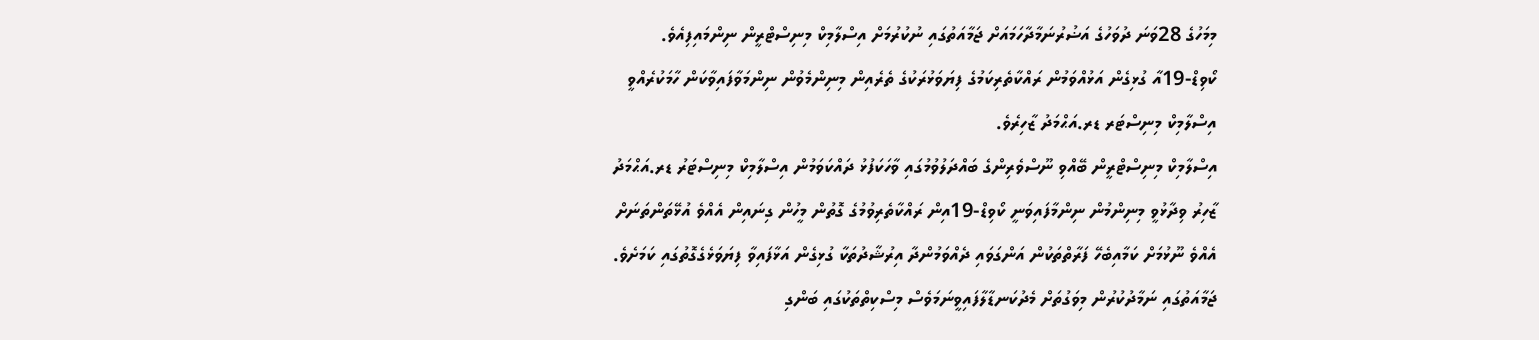މިމަހުގެ 28ވަނަ ދުވަހުގެ އަޟުރުނަމާދާހަމައަށް ޖަމާއަތުގައި ނުކުރުމަށް އިސްލާމިކް މިނިސްޓްރީން ނިންމައިފިއެވެ.
ކޯވިޑް-19އާ ގުޅިގެން އަޅުއްވަމުން ރައްކާތެރިކަމުގެ ފިޔަވަޅުރަކުގެ ތެރެއިން މިނިންމެވުން ނިންމަވާފައިވާކަން ހާމަކުރެއްވީ އިސްލާމިކް މިނިސްޓަރ ޑރ.އަޙްމަދު ޒާހިރެވެ.
އިސްލާމިކް މިނިސްޓްރީން ބޭއްވި ނޫސްވެރިންގެ ބައްދަލުވުމުގައި ވާހަކަފުޅު ދައްކަވަމުން އިސްލާމިކް މިނިސްޓަރު ޑރ.އަޙްމަދު ޒާހިރު ވިދާޅުވީ މިނިންމުން ނިންމާފައިވަނީ ކޯވިޑް-19އިން ރައްކާތެރިވުމުގެ ގޮތުން މީހުން ގިނައިން އެއްވެ އުޅޭތަންތަނަށް އެއްވެ ނޫޅުމަށް ކަމާއިބެހޭ ފަރާތްތަކުން އަންގަވައި ދެއްވަމުންދާ އިރުޝާދުތަކާ ގުޅިގެން އަޅާފައިވާ ފިޔަވަޅެގެގޮތުގައި ކަމަށެވެ.
ޖަމާއަތުގައި ނަމާދުކުރުން މިވަގުތަށް މެދުކަނޑާލާފައިވީނަމަވެސް މިސްކިތްތަކުގައި ބަންގި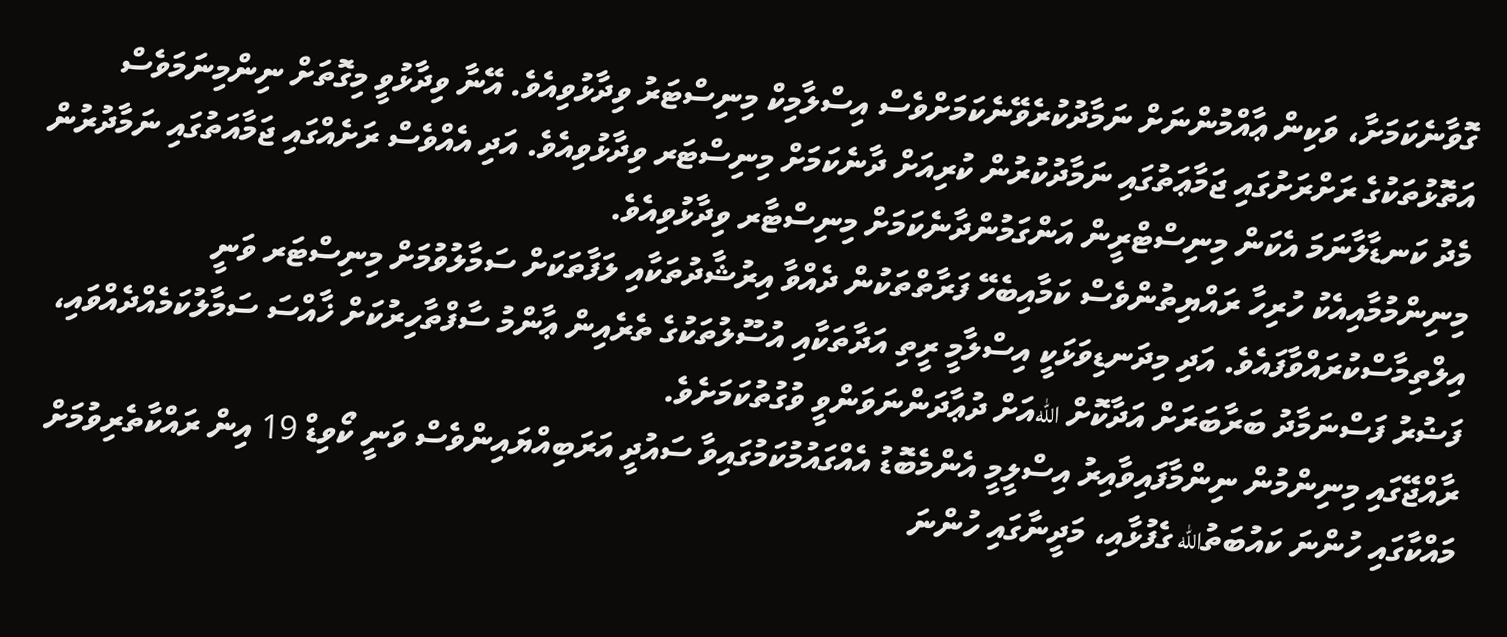ގޮވާނެކަމަށާ، ވަކިން ޢާއްމުންނަށް ނަމާދުކުރެވޭނެކަމަށްވެސް އިސްލާމިކް މިނިސްޓަރު ވިދާޅުވިއެވެ. އޭނާ ވިދާޅުވީ މިގޮތަށް ނިންމިނަމަވެސް އަތޮޅުތަކުގެ ރަށްރަށުގައި ޖަމާޢަތުގައި ނަމާދުކުރުން ކުރިއަށް ދާނެކަމަށް މިނިސްޓަރ ވިދާޅުވިއެވެ. އަދި އެއްވެސް ރަށެއްގައި ޖަމާއަތުގައި ނަމާދުރުން މެދު ކަނޑާލާނަމަ އެކަން މިނިސްޓްރީން އަންގަމުންދާނެކަމަށް މިނިސްޓާރ ވިދާޅުވިއެވެ.
މިނިންމުމާއިއެކު ހުރިހާ ރައްޔިތުންވެސް ކަމާއިބެހޭ ފަރާތްތަކުން ދެއްވާ އިރުޝާދުތަކާއި ލަފާތަކަށް ސަމާލުވުމަށް މިނިސްޓަރ ވަނީ އިލްތިމާސްކުރައްވާފައެވެ. އަދި މިދަނޑިވަޅަކީ އިސްލާމީ ރީތި އަދާތަކާއި އުސޫލުތަކުގެ ތެރެއިން ޢާންމު ސާފްތާހިރުކަށް ޚާއްސަ ސަމާލުކަމެއްދެއްވައި، ފަޟުރު ފަސްނަމާދު ބަރާބަރަށް އަދާކޮށް اللهއަށް ދުޢާދަންނަވަންވީ ވުގުތުކަމަށެވެ.
ރާއްޖޭގައި މިނިންމުން ނިންމާފައިވާއިރު އިސްލީމީ އެންމެބޮޑު އެއްގައުމުކަމުގައިވާ ސައުދީ އަރަބިއްޔައިންވެސް ވަނީ ކޯވިޑް 19 އިން ރައްކާތެރިވުމަށް މައްކާގައި ހުންނަ ކައުބަތުالله ގެފުޅާއި، މަދީނާގައި ހުންނަ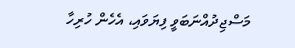މަސްޖިދުއްނަބަވީ ފިޔަވައި، އެހެން ހުރިހާ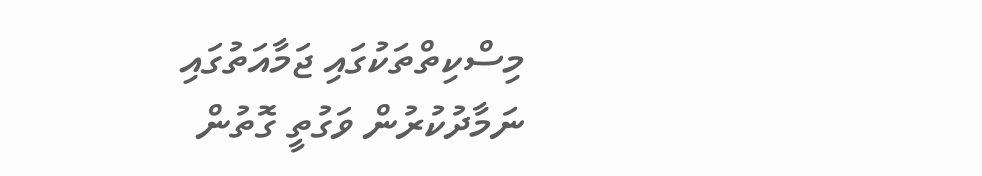މިސްކިތްތަކުގައި ޖަމާއަތުގައި ނަމާދުކުރުން ވަގުތީ ގޮތުން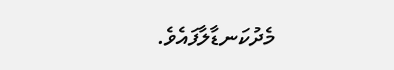މެދުކަނޑާލާފައެވެ.